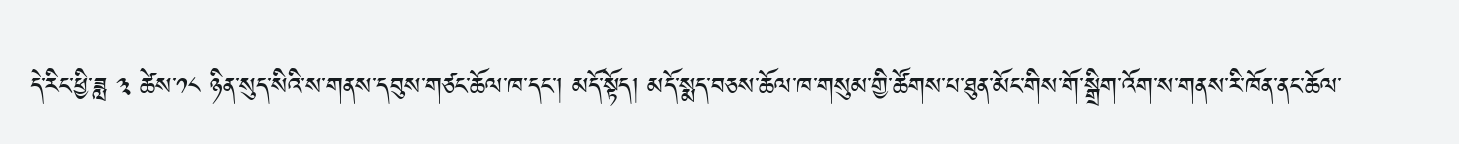དེ་རིང་ཕྱི་ཟླ ༣ ཚེས་༡༨ ཉིན་སུད་སིའི་ས་གནས་དབུས་གཙང་ཆོལ་ཁ་དང་། མདོ་སྟོད། མདོ་སྨད་བཅས་ཆོལ་ཁ་གསུམ་གྱི་ཚོགས་པ་ཐུན་མོང་གིས་གོ་སྒྲིག་འོག་ས་གནས་རི་ཁོན་ནང་ཆོལ་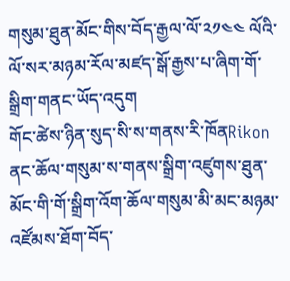གསུམ་ཐུན་མོང་གིས་བོད་རྒྱལ་ལོ་༢༡༤༤ ལོའི་ལོ་སར་མཉམ་རོལ་མཛད་སྒོ་རྒྱས་པ་ཞིག་གོ་སྒྲིག་གནང་ཡོད་འདུག
གོང་ཚེས་ཉིན་སུད་སི་ས་གནས་ཪི་ཁོནRikon ནང་ཆོལ་གསུམ་ས་གནས་སྒྲིག་འཛུགས་ཐུན་མོང་གི་གོ་སྒྲིག་འོག་ཆོལ་གསུམ་མི་མང་མཉམ་འཛོམས་ཐོག་བོད་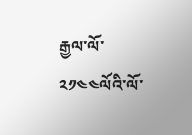རྒྱལ་ལོ་༢༡༤༤ལོའི་ལོ་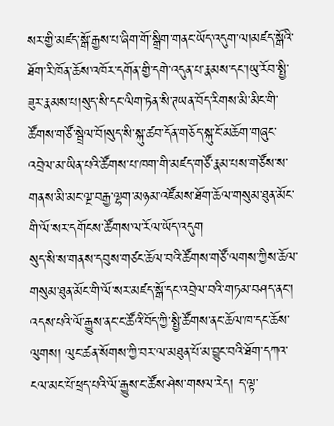སར་གྱི་མཛད་སྒོ་རྒྱས་པ་ཞིག་གོ་སྒྲིག་གནང་ཡོད་འདུག་ལ།མཛད་སྒོའི་ཐོག་རི་ཁོན་ཆོས་འཁོར་དགོན་གྱི་དགེ་འདུན་པ་རྣམས་དང་།ཡུ་རོབ་སྤྱི་ཟུར་རྣམས་པ།སུད་སི་དང་ལིག་ཏེན་སི་ཊཡན་བོད་རིགས་མི་མིང་གི་ཚོགས་གཙོ་སྦྲེལ་བོ།སུད་སི་སྐུ་ཚབ་དོན་གཅོད་སྐུ་ངོ་མཆོག་གཞུང་འབྲེལ་མ་ཡིན་པའི་ཚོགས་པ་ཁག་གི་མཛད་གཙོ་རྣམ་པས་གཙོས་ས་གནས་མི་མང་ལྔ་བརྒྱ་ལྷག་མཉམ་འཛོམས་ཐོག་ཆོལ་གསུམ་ཐུན་མོང་གི་ལོ་སར་དགོངས་ཚོགས་ལ་རོལ་ཡོད་འདུག
སུད་སི་ས་གནས་དབུས་གཙང་ཆོལ་བའི་ཚོགས་གཙོ་ལགས་ཀྱིས་ཆོལ་གསུམ་ཐུན་མོང་གི་ལོ་སར་མཛད་སྒོ་དང་འབྲེལ་བའི་གཏམ་བཤད་ནང་། འདས་པའི་ལོ་རྒྱུས་ནང་ང་ཚོའི་བོད་ཀྱི་སྤྱི་ཚོགས་ནང་ཆོལ་ཁ་དང་ཆོས་ལུགས། ལུང་ཚན་སོགས་ཀྱི་བར་ལ་མཐུན་པོ་མ་བྱུང་བའི་ཐོག་དཀའ་ངལ་མང་པོ་ཕྲད་པའི་ལོ་རྒྱུས་ང་ཚོས་ཤེས་གསལ་རེད། ད་ལྟ་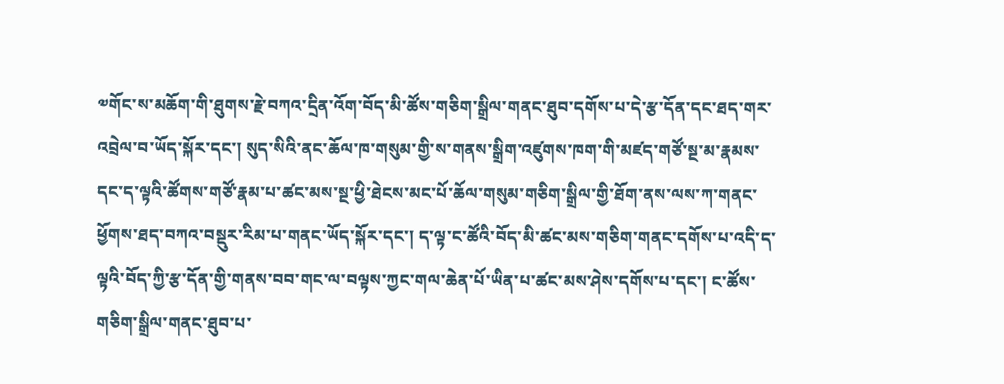༧གོང་ས་མཆོག་གི་ཐུགས་རྗེ་བཀའ་དྲིན་འོག་བོད་མི་ཚོས་གཅིག་སྒྲིལ་གནང་ཐུབ་དགོས་པ་དེ་རྩ་དོན་དང་ཐད་གར་འབྲེལ་བ་ཡོད་སྐོར་དང་། སུད་སིའི་ནང་ཆོལ་ཁ་གསུམ་གྱི་ས་གནས་སྒྲིག་འཛུགས་ཁག་གི་མཛད་གཙོ་སྔ་མ་རྣམས་དང་ད་ལྟའི་ཚོགས་གཙོ་རྣམ་པ་ཚང་མས་སྔ་ཕྱི་ཐེངས་མང་པོ་ཆོལ་གསུམ་གཅིག་སྒྲིལ་གྱི་ཐོག་ནས་ལས་ཀ་གནང་ཕྱོགས་ཐད་བཀའ་བསྡུར་རིམ་པ་གནང་ཡོད་སྐོར་དང་། ད་ལྟ་ང་ཚོའི་བོད་མི་ཚང་མས་གཅིག་གནང་དགོས་པ་འདི་ད་ལྟའི་བོད་ཀྱི་རྩ་དོན་གྱི་གནས་བབ་གང་ལ་བལྟས་ཀྱང་གལ་ཆེན་པོ་ཡིན་པ་ཚང་མས་ཤེས་དགོས་པ་དང་། ང་ཚོས་གཅིག་སྒྲིལ་གནང་ཐུབ་པ་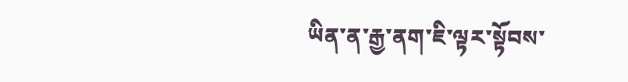ཡིན་ན་རྒྱ་ནག་ཇི་ལྟར་སྟོབས་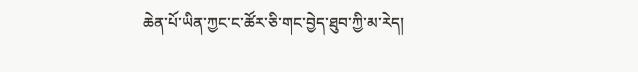ཆེན་པོ་ཡིན་ཀྱང་ང་ཚོར་ཅི་གང་བྱེད་ཐུབ་ཀྱི་མ་རེད།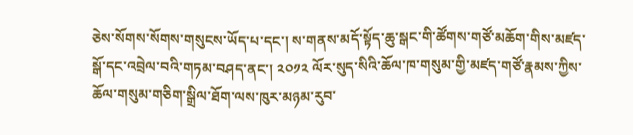ཅེས་སོགས་སོགས་གསུངས་ཡོད་པ་དང་། ས་གནས་མདོ་སྟོད་ཆུ་སྒང་གི་ཚོགས་གཙོ་མཆོག་གིས་མཛད་སྒོ་དང་འབྲེལ་བའི་གཏམ་བཤད་ནང་། ༢༠༡༢ ལོར་སུད་སིའི་ཆོལ་ཁ་གསུམ་གྱི་མཛད་གཙོ་རྣམས་ཀྱིས་ཆོལ་གསུམ་གཅིག་སྒྲིལ་ཐོག་ལས་ཁུར་མཉམ་རུབ་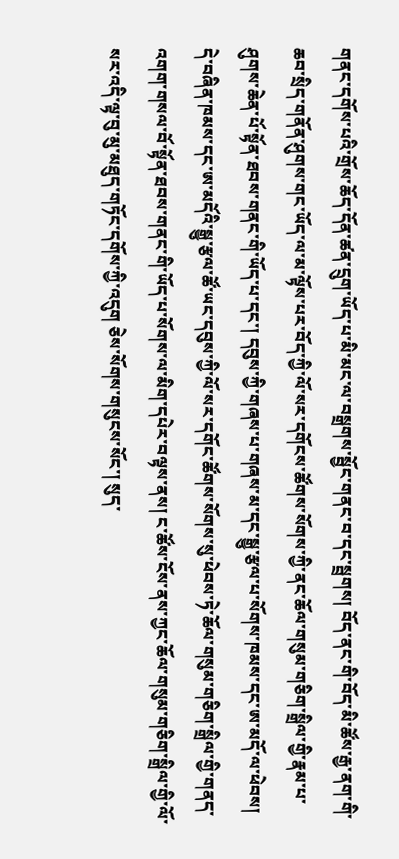གནང་དགོས་པའི་གྲོས་ཆོད་དོན་ཚན་དྲུག་ཡོད་པ་མི་མང་ལ་བསྒྲགས་སྦྱོང་གནང་བ་དང་སྦྲགས། བོད་ནང་གི་བོད་མི་ཚོས་རྒྱ་ནག་གི་ཆབ་སྲིད་གནོན་ཤུགས་གང་ཡོད་ལ་མ་ལྟོས་པར་བོད་ཀྱི་ལོ་སར་དགོངས་ཚོགས་སོགས་ཀྱི་ནང་ཆོལ་གསུམ་གཅིག་སྒྲིལ་གྱི་རྣམ་པ་ཤུགས་ཆེན་པོ་སྟོན་ཐབས་གནང་གི་ཡོད་པ་དང་། དབུས་ཀྱི་གཞས་པ་གཞས་མ་དང་སྒྱུ་རྩལ་པ་སོགས་ཁམས་དང་ཨ་མདོ་ལ་ཕེབས། དེ་བཞིན་ཁམས་དང་ཨ་མདོའི་སྒྱུ་རྩལ་ཚོ་ཡང་དབུས་ཀྱི་ལོ་སར་དགོང་ཚོགས་སོགས་སུ་ཕེབས་ཏེ་ཆོལ་གསུམ་གཅིག་སྒྲིལ་གྱི་གནད་འགག་གསལ་བོ་སྟོན་ཐབས་གནང་གི་ཡོད་པ་སོགས་ལ་མིག་དཔེར་བལྟས་ནས། ང་ཚོས་ངོས་ནས་ཀྱང་ཆོལ་གསུམ་གཅིག་སྒྲིལ་གྱི་ལོ་སར་འདི་ལྟ་བུ་མུ་མཐུད་གཏོང་དགོས་ཀྱི་འདུག ཅེས་སོགས་གསུངས་སོང་། སུད་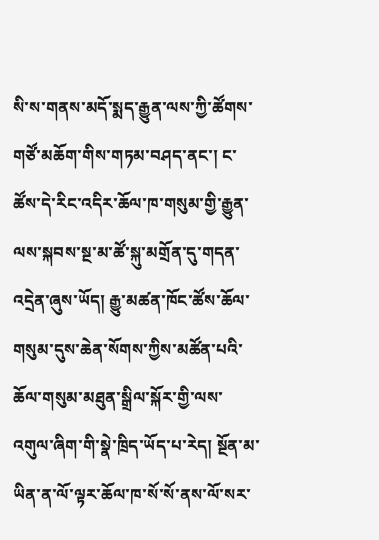སི་ས་གནས་མདོ་སྨད་རྒྱུན་ལས་ཀྱི་ཚོགས་གཙོ་མཆོག་གིས་གཏམ་བཤད་ནང་། ང་ཚོས་དེ་རིང་འདིར་ཆོལ་ཁ་གསུམ་གྱི་རྒྱུན་ལས་སྐབས་སྔ་མ་ཚོ་སྐུ་མགྲོན་དུ་གདན་འདྲེན་ཞུས་ཡོད། རྒྱུ་མཚན་ཁོང་ཚོས་ཆོལ་གསུམ་དུས་ཆེན་སོགས་ཀྱིས་མཚོན་པའི་ཆོལ་གསུམ་མཐུན་སྒྲིལ་སྐོར་གྱི་ལས་འགུལ་ཞིག་གི་སྣེ་ཁྲིད་ཡོད་པ་རེད། སྔོན་མ་ཡིན་ན་ལོ་ལྟར་ཆོལ་ཁ་སོ་སོ་ནས་ལོ་སར་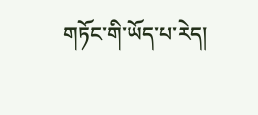གཏོང་གི་ཡོད་པ་རེད།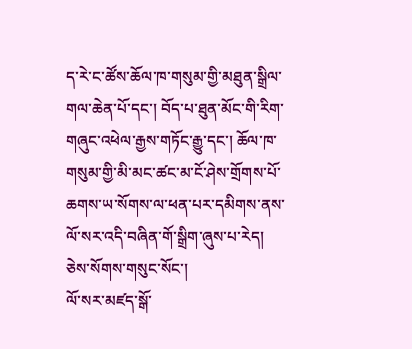ད་རེ་ང་ཚོས་ཆོལ་ཁ་གསུམ་གྱི་མཐུན་སྒྲིལ་གལ་ཆེན་པོ་དང་། བོད་པ་ཐུན་མོང་གི་རིག་གཞུང་འཕེལ་རྒྱས་གཏོང་རྒྱུ་དང་། ཆོལ་ཁ་གསུམ་གྱི་མི་མང་ཚང་མ་ངོ་ཤེས་གྲོགས་པོ་ཆགས་ཡ་སོགས་ལ་ཕན་པར་དམིགས་ནས་ལོ་སར་འདི་བཞིན་གོ་སྒྲིག་ཞུས་པ་རེད། ཅེས་སོགས་གསུང་སོང་།
ལོ་སར་མཛད་སྒོ་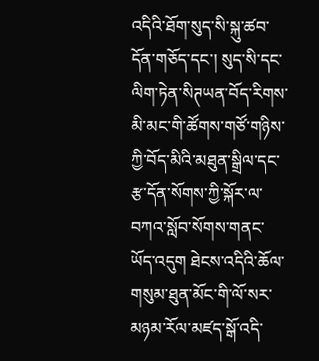འདིའི་ཐོག་སུད་སི་སྐུ་ཚབ་དོན་གཅོད་དང་། སུད་སི་དང་ལིག་ཏེན་སིཊཡན་བོད་རིགས་མི་མང་གི་ཚོགས་གཙོ་གཉིས་ཀྱི་བོད་མིའི་མཐུན་སྒྲིལ་དང་རྩ་དོན་སོགས་ཀྱི་སྐོར་ལ་བཀའ་སློབ་སོགས་གནང་ཡོད་འདུག ཐེངས་འདིའི་ཆོལ་གསུམ་ཐུན་མོང་གི་ལོ་སར་མཉམ་རོལ་མཛད་སྒོ་འདི་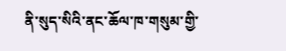ནི་སུད་སིའི་ནང་ཆོལ་ཁ་གསུམ་གྱི་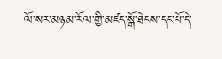ལོ་སར་མཉམ་རོལ་གྱི་མཛད་སྒོ་ཐེངས་དང་པོ་དེ་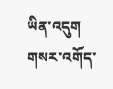ཡིན་འདུག
གསར་འགོད་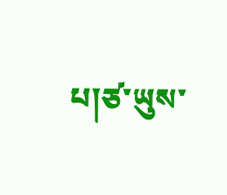པ།ཙ་ཡུས་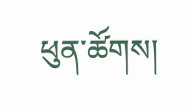ཕུན་ཚོགས།